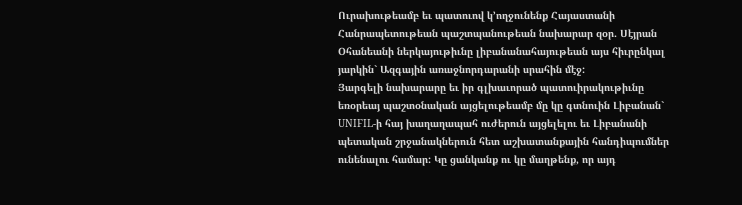Ուրախութեամբ եւ պատուով կ’ողջունենք Հայաստանի Հանրապետութեան պաշտպանութեան նախարար զօր. Սէյրան Օհանեանի ներկայութիւնը լիբանանահայութեան այս հիւրընկալ յարկին` Ազգային առաջնորդարանի սրահին մէջ:
Յարգելի նախարարը եւ իր գլխաւորած պատուիրակութիւնը եռօրեայ պաշտօնական այցելութեամբ մը կը գտնուին Լիբանան` UNIFIL-ի հայ խաղաղապահ ուժերուն այցելելու եւ Լիբանանի պետական շրջանակներուն հետ աշխատանքային հանդիպումներ ունենալու համար: Կը ցանկանք ու կը մաղթենք, որ այդ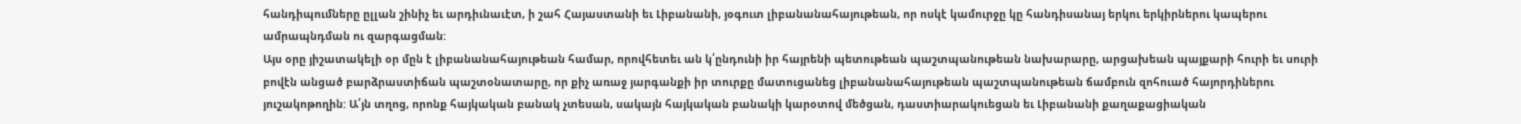հանդիպումները ըլլան շինիչ եւ արդիւնաւէտ, ի շահ Հայաստանի եւ Լիբանանի, յօգուտ լիբանանահայութեան, որ ոսկէ կամուրջը կը հանդիսանայ երկու երկիրներու կապերու ամրապնդման ու զարգացման:
Այս օրը յիշատակելի օր մըն է լիբանանահայութեան համար, որովհետեւ ան կ՛ընդունի իր հայրենի պետութեան պաշտպանութեան նախարարը, արցախեան պայքարի հուրի եւ սուրի բովէն անցած բարձրաստիճան պաշտօնատարը, որ քիչ առաջ յարգանքի իր տուրքը մատուցանեց լիբանանահայութեան պաշտպանութեան ճամբուն զոհուած հայորդիներու յուշակոթողին: Ա՛յն տղոց, որոնք հայկական բանակ չտեսան, սակայն հայկական բանակի կարօտով մեծցան, դաստիարակուեցան եւ Լիբանանի քաղաքացիական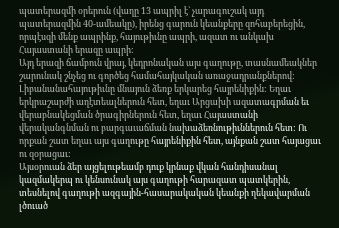պատերազմի օրերուն (վաղը 13 ապրիլ է` չարագուշակ այդ պատերազմին 40-ամեակը), իրենց գարուն կեանքերը զոհաբերեցին, որպէսզի մենք ապրինք, հայութիւնը ապրի, ազատ ու անկախ Հայաստանի երազը ապրի:
Այդ երազի ճամբուն վրայ, կեդրոնական այս գաղութը, տասնամեակներ շարունակ շնչեց ու գործեց համահայկական առաջադրանքներով: Լիբանանահայութիւնը մնայուն ձեռք երկարեց հայրենիքին: Եղաւ երկրաշարժի աղէտեալներուն հետ, եղաւ Արցախի ազատագրման եւ վերաբնակեցման ծրագիրներուն հետ, եղաւ Հայաստանի վերականգնման ու բարգաւաճման նախաձեռնութիւններուն հետ: Ու որքան շատ եղաւ այս գաղութը հայրենիքին հետ, այնքան շատ հայացաւ ու զօրացաւ:
Այսօրուան ձեր այցելութեամբ դուք կրնաք վկան հանդիսանալ կազմակերպ ու կենսունակ այս գաղութի հարազատ պատկերին, տեսնելով գաղութի ազգային-հասարակական կեանքի ղեկավարման լծուած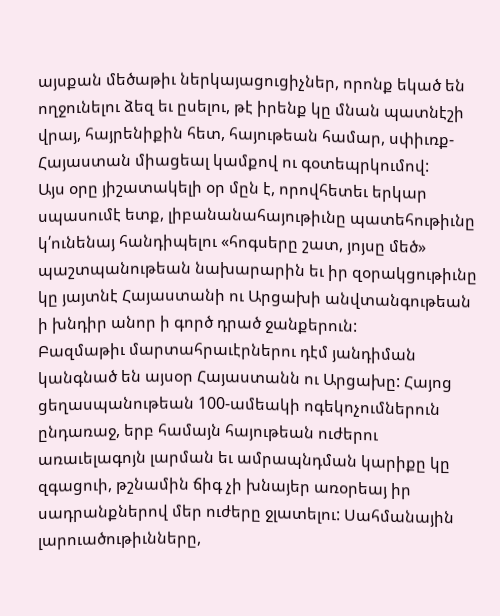այսքան մեծաթիւ ներկայացուցիչներ, որոնք եկած են ողջունելու ձեզ եւ ըսելու, թէ իրենք կը մնան պատնէշի վրայ, հայրենիքին հետ, հայութեան համար, սփիւռք-Հայաստան միացեալ կամքով ու գօտեպրկումով:
Այս օրը յիշատակելի օր մըն է, որովհետեւ երկար սպասումէ ետք, լիբանանահայութիւնը պատեհութիւնը կ՛ունենայ հանդիպելու «հոգսերը շատ, յոյսը մեծ» պաշտպանութեան նախարարին եւ իր զօրակցութիւնը կը յայտնէ Հայաստանի ու Արցախի անվտանգութեան ի խնդիր անոր ի գործ դրած ջանքերուն:
Բազմաթիւ մարտահրաւէրներու դէմ յանդիման կանգնած են այսօր Հայաստանն ու Արցախը: Հայոց ցեղասպանութեան 100-ամեակի ոգեկոչումներուն ընդառաջ, երբ համայն հայութեան ուժերու առաւելագոյն լարման եւ ամրապնդման կարիքը կը զգացուի, թշնամին ճիգ չի խնայեր առօրեայ իր սադրանքներով մեր ուժերը ջլատելու: Սահմանային լարուածութիւնները,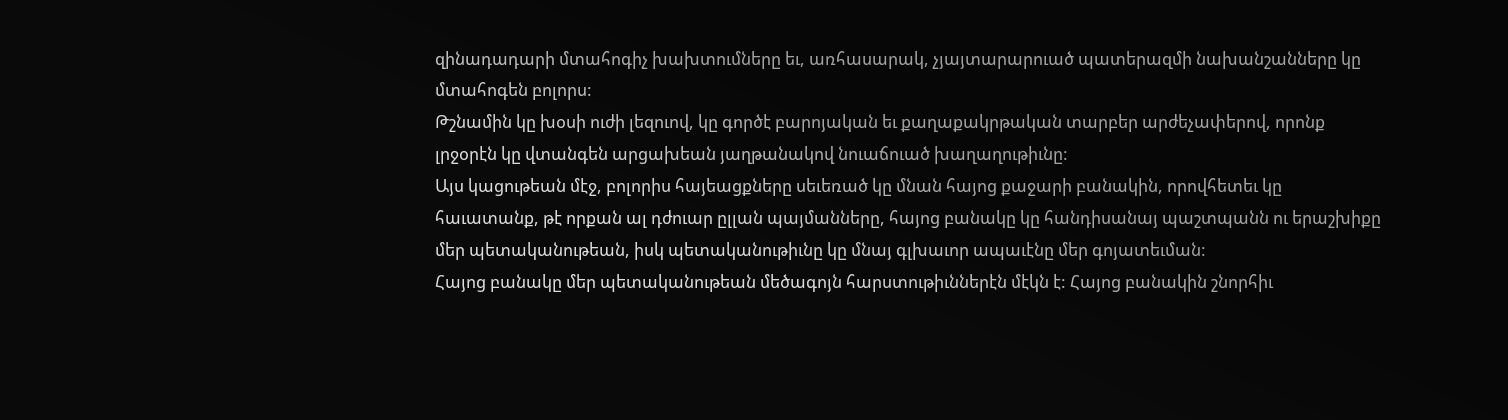զինադադարի մտահոգիչ խախտումները եւ, առհասարակ, չյայտարարուած պատերազմի նախանշանները կը մտահոգեն բոլորս:
Թշնամին կը խօսի ուժի լեզուով, կը գործէ բարոյական եւ քաղաքակրթական տարբեր արժեչափերով, որոնք լրջօրէն կը վտանգեն արցախեան յաղթանակով նուաճուած խաղաղութիւնը:
Այս կացութեան մէջ, բոլորիս հայեացքները սեւեռած կը մնան հայոց քաջարի բանակին, որովհետեւ կը հաւատանք, թէ որքան ալ դժուար ըլլան պայմանները, հայոց բանակը կը հանդիսանայ պաշտպանն ու երաշխիքը մեր պետականութեան, իսկ պետականութիւնը կը մնայ գլխաւոր ապաւէնը մեր գոյատեւման:
Հայոց բանակը մեր պետականութեան մեծագոյն հարստութիւններէն մէկն է: Հայոց բանակին շնորհիւ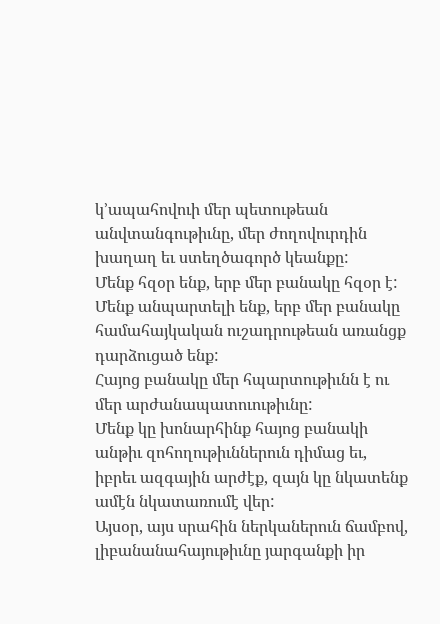կ’ապահովուի մեր պետութեան անվտանգութիւնը, մեր ժողովուրդին խաղաղ եւ ստեղծագործ կեանքը:
Մենք հզօր ենք, երբ մեր բանակը հզօր է:
Մենք անպարտելի ենք, երբ մեր բանակը համահայկական ուշադրութեան առանցք դարձուցած ենք:
Հայոց բանակը մեր հպարտութիւնն է ու մեր արժանապատուութիւնը:
Մենք կը խոնարհինք հայոց բանակի անթիւ զոհողութիւններուն դիմաց եւ, իբրեւ ազգային արժէք, զայն կը նկատենք ամէն նկատառումէ վեր:
Այսօր, այս սրահին ներկաներուն ճամբով, լիբանանահայութիւնը յարգանքի իր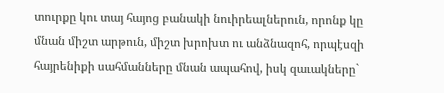տուրքը կու տայ հայոց բանակի նուիրեալներուն, որոնք կը մնան միշտ արթուն, միշտ խրոխտ ու անձնազոհ, որպէսզի հայրենիքի սահմանները մնան ապահով, իսկ զաւակները`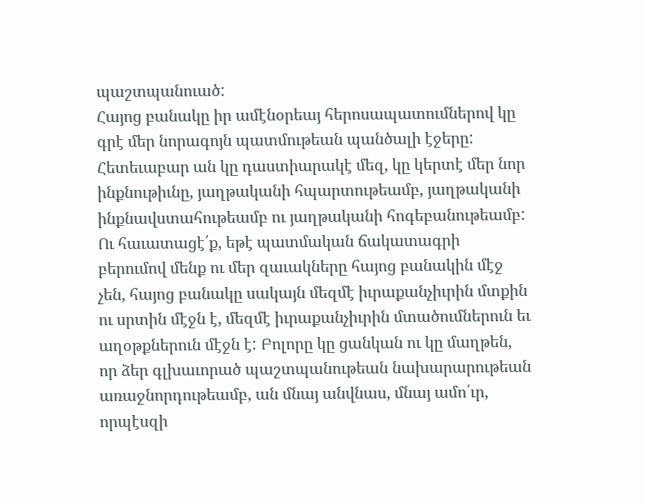պաշտպանուած:
Հայոց բանակը իր ամէնօրեայ հերոսապատումներով կը գրէ մեր նորագոյն պատմութեան պանծալի էջերը: Հետեւաբար ան կը դաստիարակէ մեզ, կը կերտէ մեր նոր ինքնութիւնը, յաղթականի հպարտութեամբ, յաղթականի ինքնավստահութեամբ ու յաղթականի հոգեբանութեամբ:
Ու հաւատացէ՛ք, եթէ պատմական ճակատագրի բերումով մենք ու մեր զաւակները հայոց բանակին մէջ չեն, հայոց բանակը սակայն մեզմէ իւրաքանչիւրին մտքին ու սրտին մէջն է, մեզմէ իւրաքանչիւրին մտածումներուն եւ աղօթքներուն մէջն է: Բոլորը կը ցանկան ու կը մաղթեն, որ ձեր գլխաւորած պաշտպանութեան նախարարութեան առաջնորդութեամբ, ան մնայ անվնաս, մնայ ամո՛ւր, որպէսզի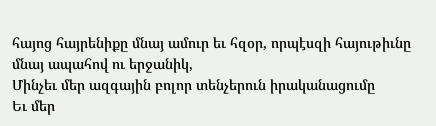հայոց հայրենիքը մնայ ամուր եւ հզօր, որպէսզի հայութիւնը մնայ ապահով ու երջանիկ,
Մինչեւ մեր ազգային բոլոր տենչերուն իրականացումը
Եւ մեր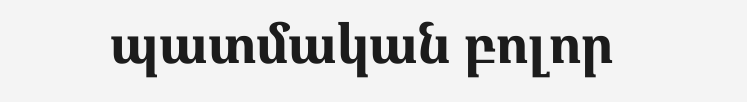պատմական բոլոր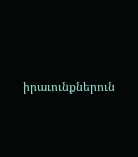իրաւունքներուն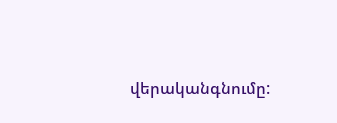վերականգնումը: